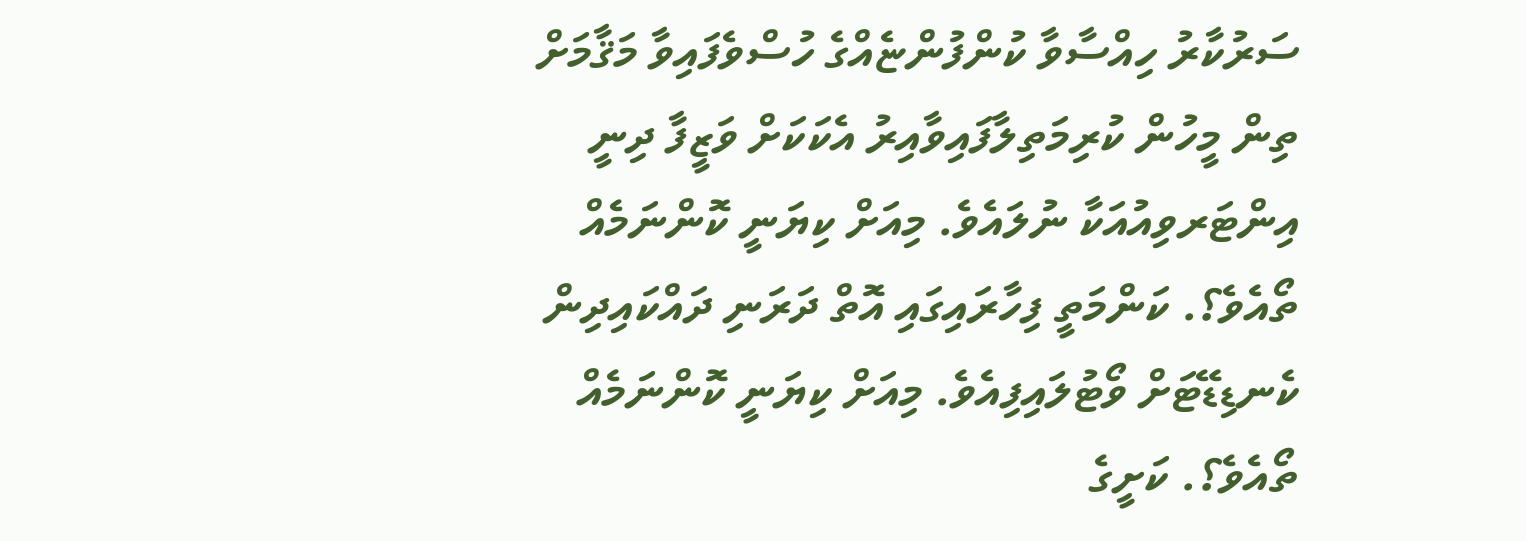ސަރުކާރު ހިއްސާވާ ކުންފުންޏެއްގެ ހުސްވެފައިވާ މަޤާމަށް ތިން މީހުން ކުރިމަތިލާފައިވާއިރު އެކަކަށް ވަޒީފާ ދިނީ އިންޓަރވިއުއަކާ ނުލައެވެ. މިއަށް ކިޔަނީ ކޮންނަމެއް ތޯއެވެ؟. ކަންމަތީ ފިހާރައިގައި އޮތް ދަރަނި ދައްކައިދިން ކެނޑިޑޭޓަށް ވޯޓުލައިފިއެވެ. މިއަށް ކިޔަނީ ކޮންނަމެއް ތޯއެވެ؟. ކަށީގެ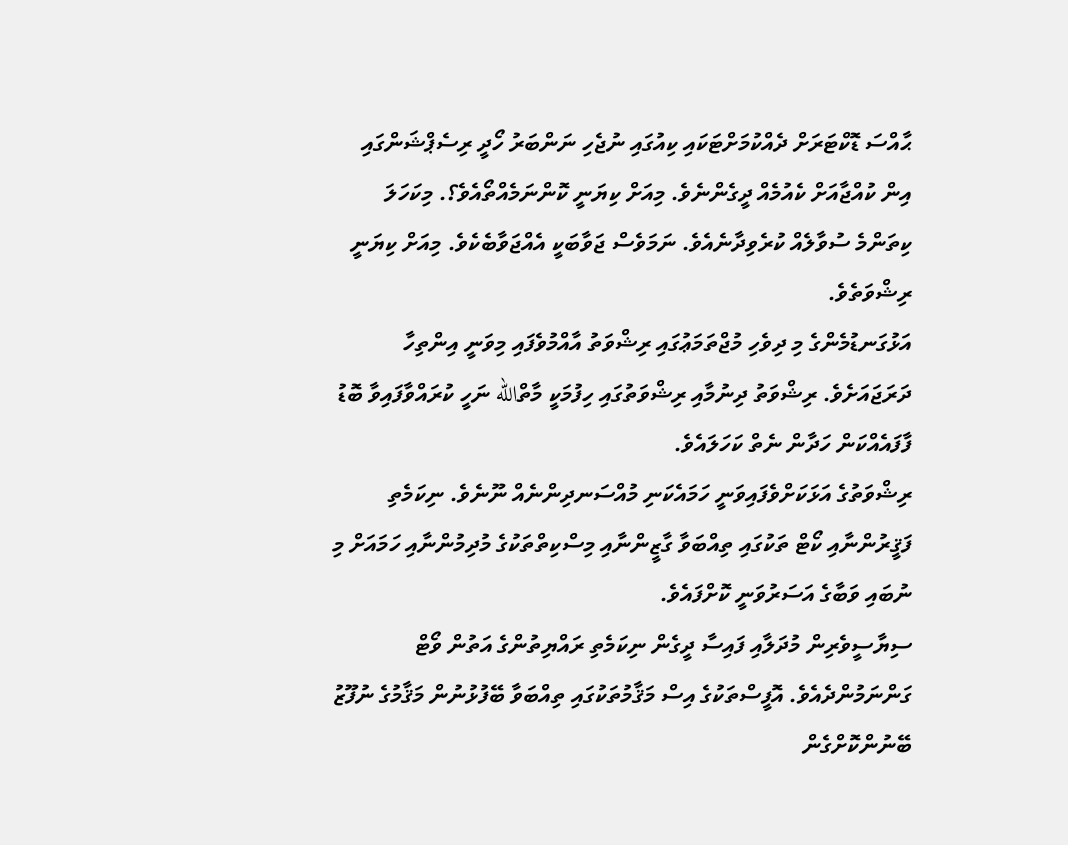ޙާއްސަ ޑޮކްޓަރަށް ދެއްކުމަށްޓަކައި ކިއުގައި ނުޖެހި ނަންބަރު ހޯދީ ރިސެޕްޝަންގައި އިން ކުއްޖާއަށް ކެއުމެއް ދީގެންނެވެ. މިއަށް ކިޔަނީ ކޮންނަމެއްތޯއެވެ؟. މިކަހަލަ ކިތަންމެ ސުވާލެއް ކުރެވިދާނެއެވެ. ނަމަވެސް ޖަވާބަކީ އެއްޖަވާބެކެވެ. މިއަށް ކިޔަނީ ރިޝްވަތެވެ.
އަޅުގަނޑުމެންގެ މި ދިވެހި މުޖްތަމަޢުގައި ރިޝްވަތު އާއްމުވެފައި މިވަނީ އިންތިހާ ދަރަޖައަށެވެ. ރިޝްވަތު ދިނުމާއި ރިޝްވަތުގައި ހިފުމަކީ މާތްالله ނަހީ ކުރައްވާފައިވާ ބޮޑު ފާފައެއްކަން ހަދާން ނެތް ކަހަލައެވެ.
ރިޝްވަތުގެ އަޅަކަށްވެފައިވަނީ ހަމައެކަނި މުއްސަނދިންނެއް ނޫނެވެ. ނިކަމެތި ފަޤީރުންނާއި ކޯޓް ތަކުގައި ތިއްބަވާ ގާޒީންނާއި މިސްކިތްތަކުގެ މުދިމުންނާއި ހަމައަށް މި ނުބައި ވަބާގެ އަސަރުވަނީ ކޮށްފައެވެ.
ސިޔާސީވެރިން މުދަލާއި ފައިސާ ދީގެން ނިކަމެތި ރައްޔިތުންގެ އަތުން ވޯޓް ގަންނަމުންދެއެވެ. އޮފީސްތަކުގެ އިސް މަޤާމުތަކުގައި ތިއްބަވާ ބޭފުޅުނުން މަޤާމުގެ ނުފޫޒު ބޭނުންކޮށްގެން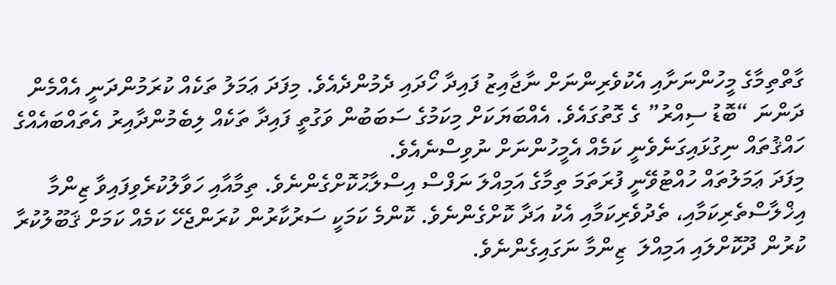ގާތްތިމާގެ މީހުންނަށާއި އެކުވެރިންނަށް ނާޖާއިޒު ފައިދާ ހޯދައި ދެމުންދެއެވެ. މިފަދަ ޢަމަލު ތަކެއް ކުރަމުންދަނީ އެއްމެން ދަންނަ “ބޮޑު ސިއްރު” ގެ ގޮތުގައެވެ. އެއްބަޔަކަށް މިކަމުގެ ސަބަބުން ވަގުތީ ފައިދާ ތަކެއް ލިބެމުންދާއިރު އެތައްބައެއްގެ ހައްޤުތައް ނިގުޅައިގަނެވެނީ ކަމެއް އެމީހުންނަށް ނުވިސްނެއެވެ.
މިފަދަ ޢަމަލުތައް ހުއްޓުވޭނީ ފުރަތަމަ ތިމާގެ އަމިއްލަ ނަފްސް އިސްލާޙުކޮށްގެންނެވެ. ތިމާއާއި ހަވާލުކުރެވިފައިވާ ޒިންމާ އިޚްލާސްތެރިކަމާއި، ތެދުވެރިކަމާއި އެކު އަދާ ކޮށްގެންނެވެ. ކޮންމެ ކަމަކީ ސަރުކާރުން ކުރަންޖެހޭ ކަމެއް ކަމަށް ޤަބޫލުކުރާ ކުރުން ދޫކޮށްލައި އަމިއްލަ  ޒިންމާ ނަގައިގެންނެވެ.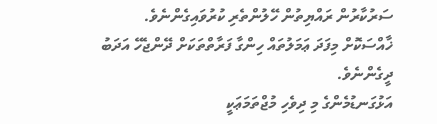ސަރުކާރުން ރައްޔިތުން ހޭލުންތެރި ކުރުވައިގެންނެވެ. ޚާއްސަކޮށް މިފަދަ ޢަމަލުތައް ހިންގާ ފަރާތްތަކަށް ދޭންޖެހޭ އަދަބު ދީގެންނެވެ.
އަޅުގަނޑުމެންގެ މި ދިވެހި މުޖްތަމަޢަކީ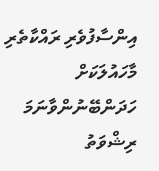އިންސާފުވެރި ރައްކާތެރި މާހައުލަކަށް ހަދަންބޭނުންވާނަމަ ރިޝްވަތު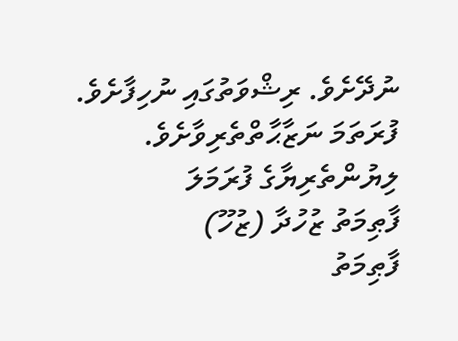ނުދޭށެވެ. ރިޝްވަތުގައި ނުހިފާށެވެ. ފުރަތަމަ ނަޒާޙާތްތެރިވާށެވެ.
ލިޔުންތެރިޔާގެ ފުރަމަލަ
ފާޠިމަތު ޒުހުދާ (ޒުހޫ)
ފާޠިމަތު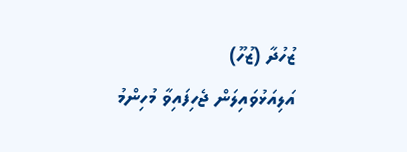ޒުހުދާ (ޒުހޫ)
އަލިއަޅުވައިލަން ޖެހިފައިވާ މުހިންމު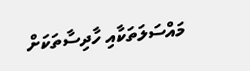މައްސަލަތަކާއި ހާދިސާތަކަށް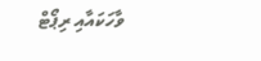ވާހަކައާއި ރިޕޯޓް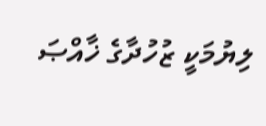ލިޔުމަކީ ޒުހުދާގެ ޚާއްޞަ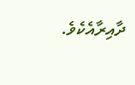ދާއިރާއެކެވެ.